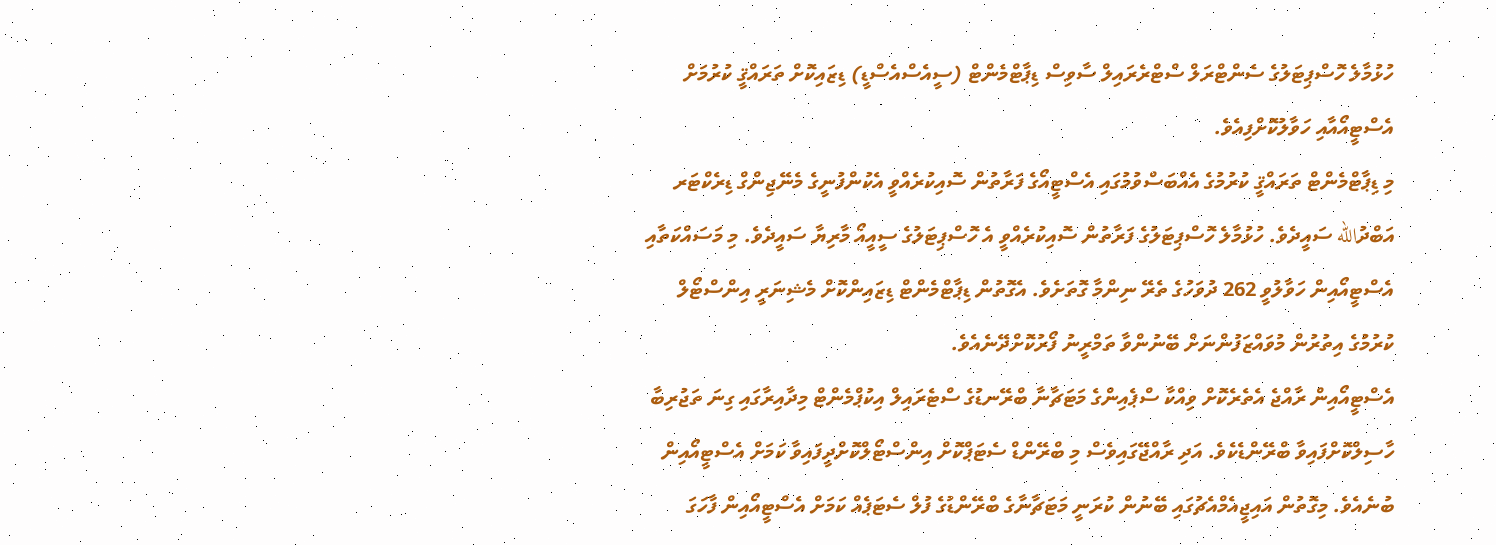ހުޅުމާލެ ހޮސްޕިޓަލުގެ ސެންޓްރަލް ސްޓްރެރައިލް ސާވިސް ޑިޕާޓްމެންޓް (ސީއެސްއެސްޑީ) ޑިޒައިކޮށް ތަރައްޤީ ކުރުމަށް އެސްޓީއޯއާއި ހަވާލުކޮށްފިއެވެ.
މި ޑިޕާޓްމެންޓް ތަރައްޤީ ކުރުމުގެ އެއްބަސްވުމުގައި އެސްޓީއޯގެ ފަރާތުން ސޮއިކުރެއްވީ އެކުންފުނީގެ މެނޭޖިންގް ޑިރެކްޓަރ އަބްދުالله ސައީދެވެ. ހުޅުމާލެ ހޮސްޕިޓަލުގެ ފަރާތުން ސޮއިކުރެއްވީ އެ ހޮސްޕިޓަލުގެ ސީއީއޯ މާރިޔާ ސައީދެވެ. މި މަސައްކަތާއި އެސްޓީއޯއިން ހަވާލުވީ 262 ދުވަހުގެ ތެރޭ ނިންމާ ގޮތަށެވެ. އެގޮތުން ޑިޕާޓްމެންޓް ޑިޒައިންކޮށް މެޝިނަރީ އިންސްޓޯލް ކުރުމުގެ އިތުރުން މުވައްޒަފުންނަށް ބޭނުންވާ ތަމްރީނު ފޯރުކޮށްދޭނެއެވެ.
އެސްޓީއޯއިން ރާއްޖެ އެތެރެކޮށް ވިއްކާ ސްޕެއިންގެ މަޓަޗާނާ ބްރޭނޑުގެ ސްޓެރައިލް އިކުޕްމެންޓް މިދާއިރާގައި ގިނަ ތަޖުރިބާ ހާސިލްކޮށްފައިވާ ބްރޭންޑެކެވެ. އަދި ރާއްޖޭގައިވެސް މި ބްރޭންޑް ސެޓަޕްކޮށް އިންސްޓޯލްކޮށްދީފައިވާ ކަމަށް އެސްޓީއޯއިން ބުނެއެވެ. މިގޮތުން އައިޖީއެމްއެޗުގައި ބޭނުން ކުރަނީ މަޓަޗާނާގެ ބްރޭންޑުގެ ފުލް ސެޓަޕެއް ކަމަށް އެސްޓީއޯއިން ފާހަގަ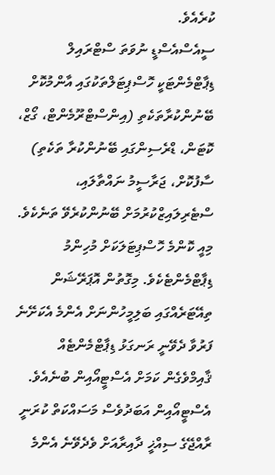ކުރެއެވެ.
ސީއެސްއެސްޑީ ނުވަތަ ސްޓްރައިލް ޑިޕާޓްމެންޓަކީ ހޮސްޕިޓަލްތަކުގައި އާންމުކޮށް ބޭނުންކުރާތަކެތި (އިންސްޓްރޫމެންޓް، ގޯޒް، ކޮޓަން، ޑްރެސިންގައި ބޭނުންކުރާ ތަކެތި) ސާފުކޮށް، ޖަރާސީމު ނައްތާލައި، ސްޓެރިލައިޒްކުރުމަށް ބޭނުންކުރެވޭ ތަނެކެވެ. މިއީ ކޮންމެ ހޮސްޕިޓަލަކަށް މުހިންމު ޑިޕާޓްމެންޓެކެވެ. މިގޮތުން އޮޕަރޭޝަން ތިއޭޓަރެއްގައި ބަލިމީހުންނަށް އެންމެ އެކަށޭނެ ފަރުވާ ދެވޭނީ ރަނގަޅު ޑިޕާޓްމެންޓެއް ޤާއިމްވެގެން ކަމަށް އެސްޓީއޯއިން ބުނެއެވެ.
އެސްޓީއޯއިން އަބަދުވެސް މަސައްކަތް ކުރަނީ ރާއްޖޭގެ ސިއްޚީ ދާއިރާއަށް ވެދެވޭނެ އެންމެ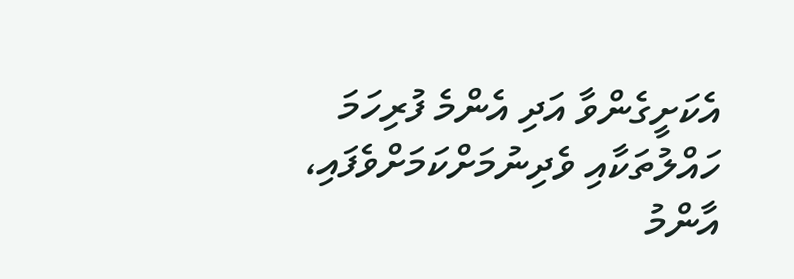އެކަށީގެންވާ އަދި އެންމެ ފުރިހަމަ ހައްލުތަކާއި ވެދިނުމަށްކަމަށްވެފައި، އާންމު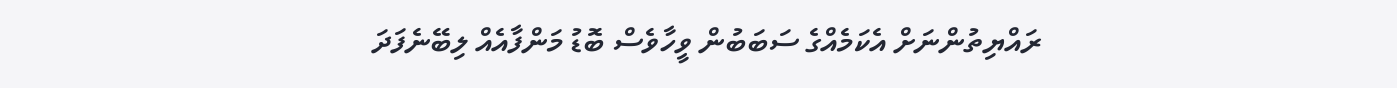ރައްޔިތުންނަށް އެކަމެއްގެ ސަބަބުން ވީހާވެސް ބޮޑު މަންފާއެއް ލިބޭނެފަދަ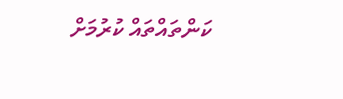ކަންތައްތައް ކުރުމަށް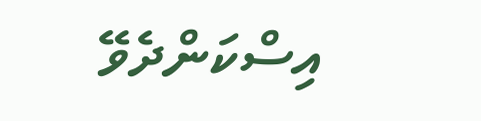އިސްކަންދެވޭ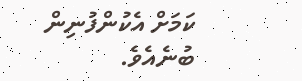ކަމަށް އެކުންފުނިން ބުނެއެވެ.